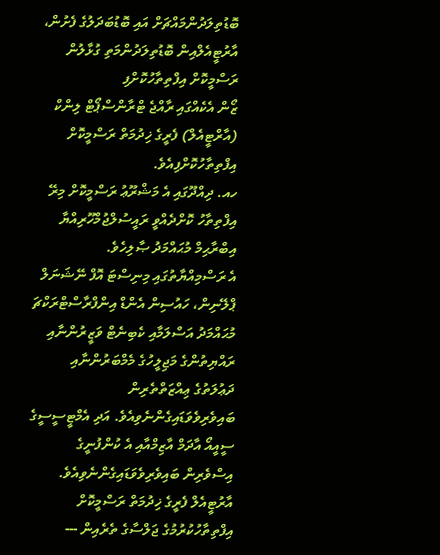ބޮޑުތިލަދުންމައްޗަށް އައި ބޮޑުބަދަލުގެ ފެށުން، އާރުޓީއެލްއިން ބޮޑުތިލަދުންމަތި ގުޅާލުން ރަސްމީކޮށް އިފްތިތާހުކޮށްފި
ޒޯން އެކެއްގައި ރާއްޖެ ޓްރާންސްޕޯޓް ލިންކް (އާރްޓީއެލް) ފެރީގެ ޚިދުމަތް ރަސްމީކޮށް އިފްތިތާހުކޮށްފިއެވެ.
ހއ. ދިއްދޫގައި އެ މަޝްރޫޢު ރަސްމީކޮށް މިރޭ އިފްތިތާހު ކޮށްދެއްވީ ރައީސުލްޖުމްހޫރިއްޔާ އިބްރާޙިމް މުޙައްމަދު ޞާލިހެވެ.
އެ ރަސްމިއްޔާތުގައި މިނިސްޓަ އޮފް ނޭޝަނަލް ޕްލޭނިން، ހައުސިން އެންޑް އިންފްރާސްޓްރަކްޗަ މުޙައްމަދު އަސްލަމާއި ކެބިނެޓް ވަޒީރުންނާއި ރައްޔިތުންގެ މަޖިލީހުގެ މެމްބަރުންނާއި ދަޢުލަތުގެ ޢިއްޒަތްތެރިން ބައިވެރިވެވަޑައިގެންނެވިއެވެ. އަދި އެމްޓީސީސީގެ ސީއީއޯ އާދަމް އާޒިމްއާއި އެ ކުންފުނީގެ އިސްވެރިން ބައިވެރިވެވަޑައިގެންނެވިއެވެ.
އާރުޓީއެލް ފެރީގެ ޚިދުމަތް ރަސްމީކޮށް އިފްތިތާހުކުރުމުގެ ޖަލްސާގެ ތެރެއިން ---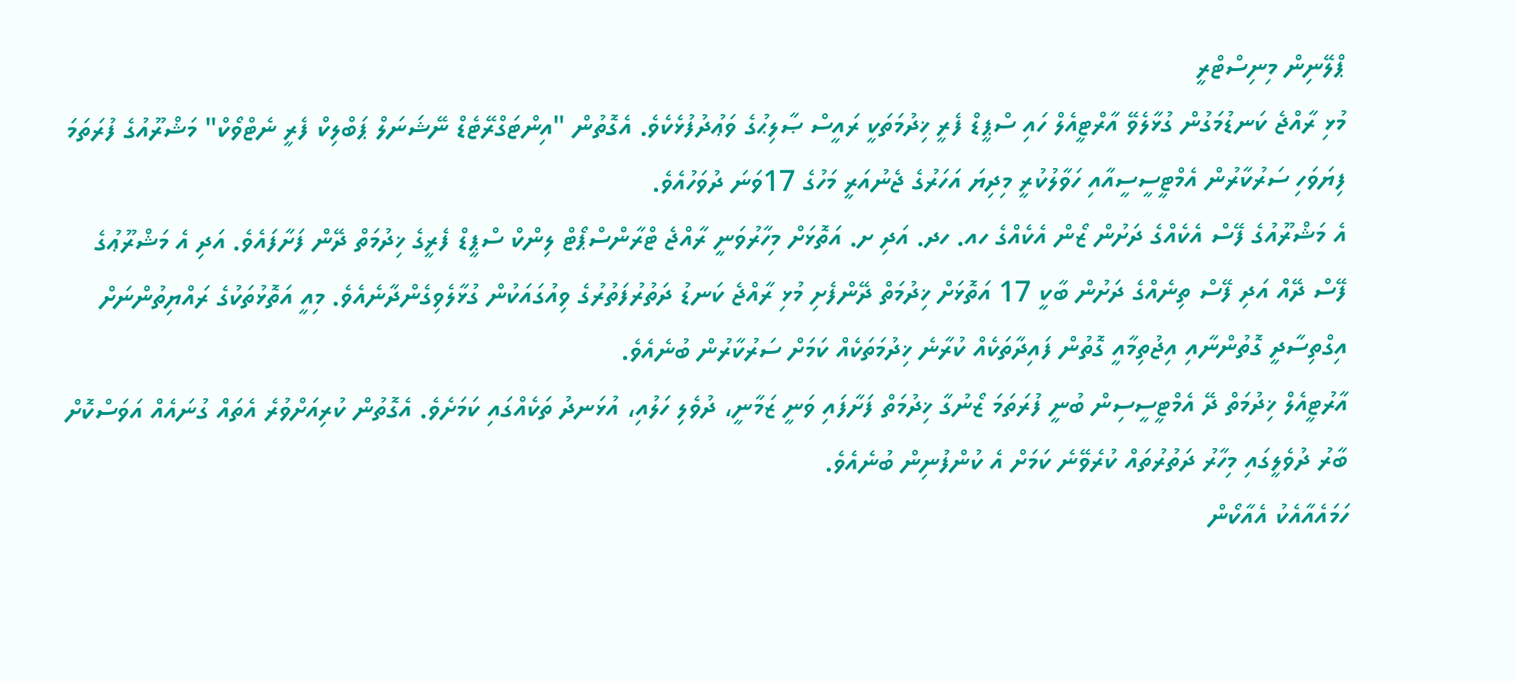ޕްލޭނިން މިނިސްޓްރީ
މުޅި ރާއްޖެ ކަނޑުމަގުން ގުޅާލެވޭ އާރްޓީއެލް ހައި ސްޕީޑް ފެރީ ޚިދުމަތަކީ ރައީސް ޞާލިޙުގެ ވަޢުދުފުޅެކެވެ. އެގޮތުން "އިންޓަގްރޭޓެޑް ނޭޝަނަލް ޕަބްލިކް ފެރީ ނެޓްވޯކް" މަޝްރޫއުގެ ފުރަތަމަ ފިޔަވަހި ސަރުކާރުން އެމްޓީސީސީއާއި ހަވާލުކުރީ މިދިޔަ އަހަރުގެ ޖެނުއަރީ މަހުގެ 17ވަނަ ދުވަހުއެވެ.
އެ މަޝްރޫއުގެ ފޭސް އެކެއްގެ ދަށުން ޒޯން އެކެއްގެ ހއ. ހދ. އަދި ށ. އަތޮޅަށް މިހާރުވަނީ ރާއްޖެ ޓްރާންސްޕޯޓް ލިންކް ސްޕީޑް ފެރީގެ ޚިދުމަތް ދޭން ފަށާފައެވެ. އަދި އެ މަޝްރޫޢުގެ ފޭސް ދޭއް އަދި ފޭސް ތިނެއްގެ ދަށުން ބާކީ 17 އަތޮޅަށް ޚިދުމަތް ދޭންފެށި މުޅި ރާއްޖެ ކަނޑު ދަތުރުފަތުރުގެ ވިއުގައަކުން ގުޅާލެވިގެންދާނެއެވެ. މިއީ އަތޮޅުތަކުގެ ރައްޔިތުންނަށް އިގްތިސާދީ ގޮތުންނާއި އިޖުތިމާއީ ގޮތުން ފައިދާތަކެއް ކުރާނެ ޚިދުމަތަކެއް ކަމަށް ސަރުކާރުން ބުނެއެވެ.
އާރުޓީއެލް ޚިދުމަތް ދޭ އެމްޓީސީސިން ބުނީ ފުރަތަމަ ޒޯނުގާ ޚިދުމަތް ފަށާފައި ވަނީ ޒަމާނީ، ދުވެލި ހަލުއި، އުޅަނދު ތަކެއްގައި ކަމަށެވެ. އެގޮތުން ކުރިއަށްވުރެ އެތައް ގުނައެއް އަވަސްކޮށް ބާރު ދުވެލީގައި މިހާރު ދަތުރުތައް ކުރެވޭނެ ކަމަށް އެ ކުންފުނިން ބުނެއެވެ.
ހަމައެއާއެކު އެއާކޯން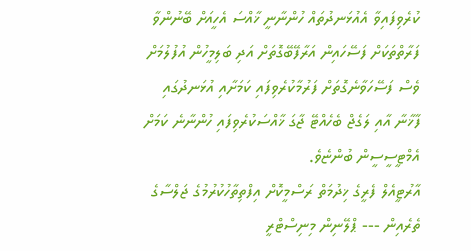ކުރެވިފައިވާ އެއުޅަނދުތައް ހުންނާނީ ޚާއްސަ އެހީއަށް ބޭނުންވާ ފަރާތްތަކަށް ފަސޭހައިން އަރާފޭބޭގޮތަށް އަދި ބަލިމީހުން އުފުލުމަށް ވެސް ފަސޭހަވާނެގޮތަށް ފަރުމާކުރެވިފައި ކަމަށާއި އުޅަނދުގައި ފާޚާނާ އާއި ލަގެޖް ބެހެއްޓޭ ޖާގަ ޚާއްސަކުރެވިފައި ހުންނާނެ ކަމަށް އެމްޓީސީސީން ބުންޏެވެ.
އާރުޓީއެލް ފެރީގެ ޚިދުމަތް ރަސްމީކޮށް އިފްތިތާހުކުރުމުގެ ޖަލްސާގެ ތެރެއިން --- ޕްލޭނިން މިނިސްޓްރީ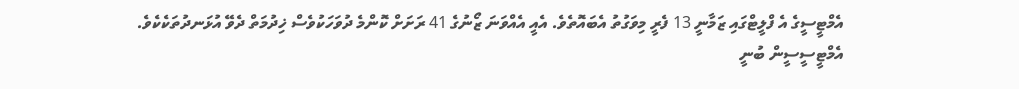އެމްޓީސީގެ އެ ފްލީޓްގައި ޒަމާނީ 13 ފެރީ މިވަގުތު އެބައޮތެވެ. އެއީ އެއްވަނަ ޒޯނުގެ 41 ރަށަށް ކޮންމެ ދުވަހަކުވެސް ޚިދުމަތް ދެވޭ އުޅަނދުތަކެކެވެ.
އެމްޓީސީސީން ބުނީ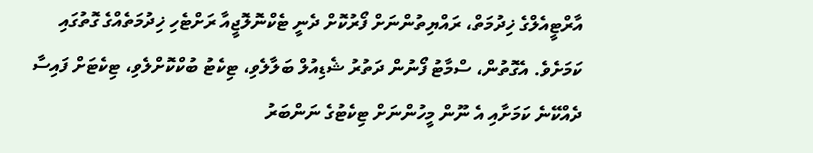އާރްޓީއެލްގެ ޚިދުމަތް، ރައްޔިތުންނަށް ފޯރުކޮށް ދެނީ ޓެކްނޮލޮޖީއާ ރަށްޓެހި ޚިދުމަތެއްގެ ގޮތުގައި ކަމަށެވެ. އެގޮތުން، ސްމާޓު ފޯނުން ދަތުރު ޝެޑިއުލް ބަލާލެވި، ޓިކެޓު ބުކްކޮށްލެވި، ޓިކެޓަށް ފައިސާ ދެއްކޭނެ ކަމަށާއި އެ ނޫން މީހުންނަށް ޓިކެޓުގެ ނަންބަރު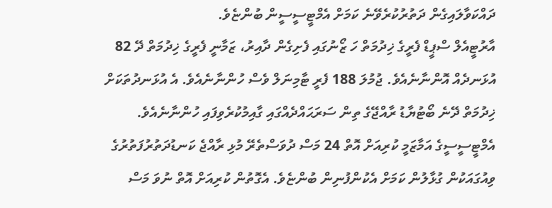ދައްކަވާލައިގެން ދަތުރުކުރެވޭނެ ކަމަށް އެމްޓީސީސީން ބުންޏެވެ.
އާރުޓީއެލް ސްޕީޑް ފެރީގެ ޚިދުމަތް ހަ ޒޯނުގައި ފެށިގެން ދާއިރު، ޒަމާނީ ފެރީގެ ޚިދުމަތް ދޭ 82 އުޅަނދެއް އޮންނާނެއެވެ. ޖުމުލަ 188 ފެރީ ޓާމިނަލް ވެސް ހުންނާނެއެވެ. އެ އުޅަނދުތަކަށް ޚިދުމަތް ދޭނެ ބޯޓުޔާޑު ރާއްޖޭގެ ތިން ސަރަޙައްދެއްގައި ގާއިމުކުރެވިފައި ހުންނާނެއެވެ.
އެމްޓީސީސީގެ އަމާޒަމީ ކުރިއަށް އޮތް 24 މަސް ދުވަސްތެރޭ މުޅި ރާއްޖެ ކަނޑުދަތުރުފަތުރުގެ ވިއުގައަކުން ގުޅާލުން ކަމަށް އެކުންފުނިން ބުންޏެވެ. އެގޮތުން ކުރިއަށް އޮތް ނުވަ މަސް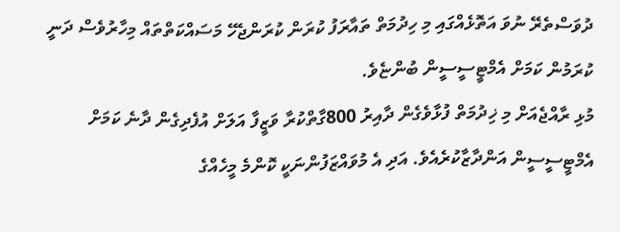ދުވަސްތެރޭ ނުވަ އަތޮޅެއްގައި މި ހިދުމަތް ތައާރަފު ކުރަން ކުރަންޖެހޭ މަސައްކަތްތައް މިހާރުވެސް ދަނީ ކުރަމުން ކަމަށް އެމްޓީސީސީން ބުންޏެވެ.
މުޅި ރާއްޖެއަށް މި ޚިދުމަތް ފުޅާވެގެން ދާއިރު 800ގާތްކުރާ ވަޒީފާ އަލަށް އުފެދިގެން ދާނެ ކަމަށް އެމްޓީސީސީން އަންދާޒާކުރެއެވެ. އަދި އެ މުވައްޒަފުންނަކީ ކޮންމެ މީހެއްގެ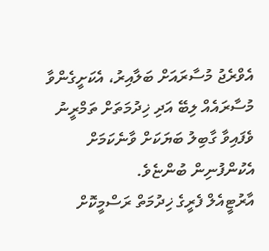އެވްރެޖު މުސާރައަށް ބަލާއިރު، އެކަށީގެންވާ މުސާރައެއް ލިބޭ އަދި ޚިދުމަތަށް ތަމްރީނު ވެފައިވާ ގާބިލު ބަޔަކަށް ވާނެކަމަށް އެކުންފުނިން ބުންޏެވެ.
އާރުޓީއެލް ފެރީގެ ޚިދުމަތް ރަސްމީކޮށް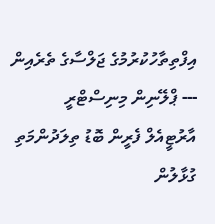އިފްތިތާހުކުރުމުގެ ޖަލްސާގެ ތެރެއިން --- ޕްލޭނިން މިނިސްޓްރީ
އާރުޓީއެލް ފެރީން ބޮޑު ތިލަދުންމަތި ގުޅާލުން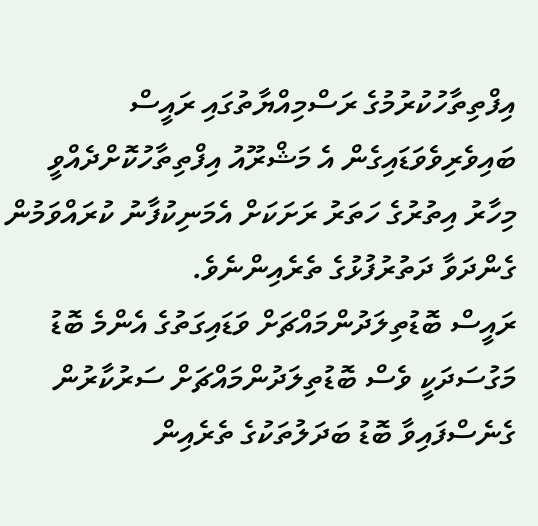އިފްތިތާހުކުރުމުގެ ރަސްމިއްޔާތުގައި ރައީސް ބައިވެރިވެވަޑައިގެން އެ މަޝްރޫއު އިފްތިތާހުކޮށްދެއްވީ މިހާރު އިތުރުގެ ހަތަރު ރަށަކަށް އެމަނިކުފާނު ކުރައްވަމުން ގެންދަވާ ދަތުރުފުޅުގެ ތެރެއިންނެވެ.
ރައީސް ބޮޑުތިލަދުންމައްޗަށް ވަޑައިގަތުގެ އެންމެ ބޮޑު މަގުސަދަކީ ވެސް ބޮޑުތިލަދުންމައްޗަށް ސަރުކާރުން ގެނެސްފައިވާ ބޮޑު ބަދަލުތަކުގެ ތެރެއިން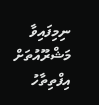ނިމިފައިވާ މަޝްރޫއުތަށް އިފްތިތާހު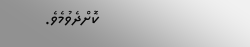ކޮށްދެވުމެވެ.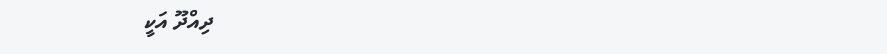ދިއްދޫ އަކީ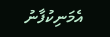އެމަނިކުފާނު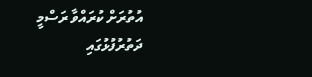އުތުރަށް ކުރައްވާ ރަސްމީ ދަތުރުފުޅުގައި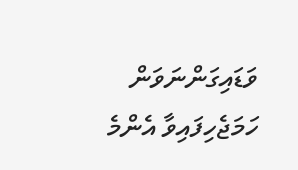ވަޑައިގަންނަވަން ހަމަޖެހިފައިވާ އެންމެ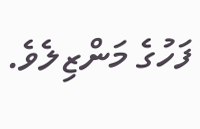ފަހުގެ މަންޒިލެވެ.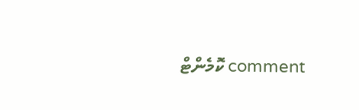comment ކޮމެންޓް